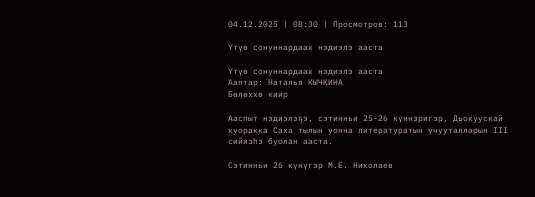04.12.2025 | 08:30 | Просмотров: 113

Үтүө сонуннардаах нэдиэлэ ааста

Үтүө сонуннардаах нэдиэлэ ааста
Ааптар: Наталья КЫЧКИНА
Бөлөххө киир

Ааспыт нэдиэлэҕэ, сэтинньи 25-26 күннэригэр, Дьокуускай куоракка Саха тылын уонна литературатын учууталларын III сийиэһэ буолан ааста.

Сэтинньи 26 күнүгэр М.Е. Николаев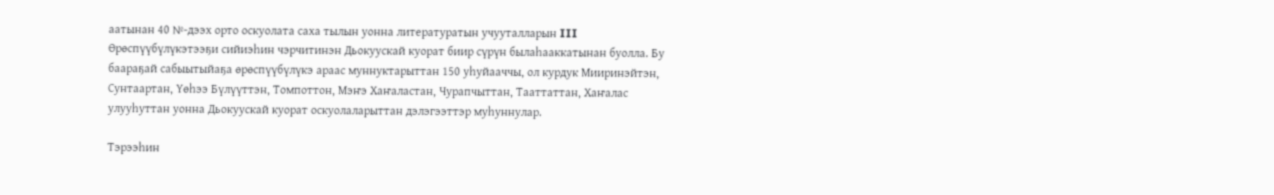аатынан 40 №-дээх орто оскуолата саха тылын уонна литературатын учууталларын III Өрөспүүбүлүкэтээҕи сийиэһин чэрчитинэн Дьокуускай куорат биир сүрүн былаһааккатынан буолла. Бу баараҕай сабыытыйаҕа өрөспүүбүлүкэ араас муннуктарыттан 150 уһуйааччы, ол курдук Мииринэйтэн, Сунтаартан, Үөһээ Бүлүүттэн, Томпоттон, Мэҥэ Хаҥаластан, Чурапчыттан, Тааттаттан, Хаҥалас улууһуттан уонна Дьокуускай куорат оскуолаларыттан дэлэгээттэр муһуннулар.

Тэрээһин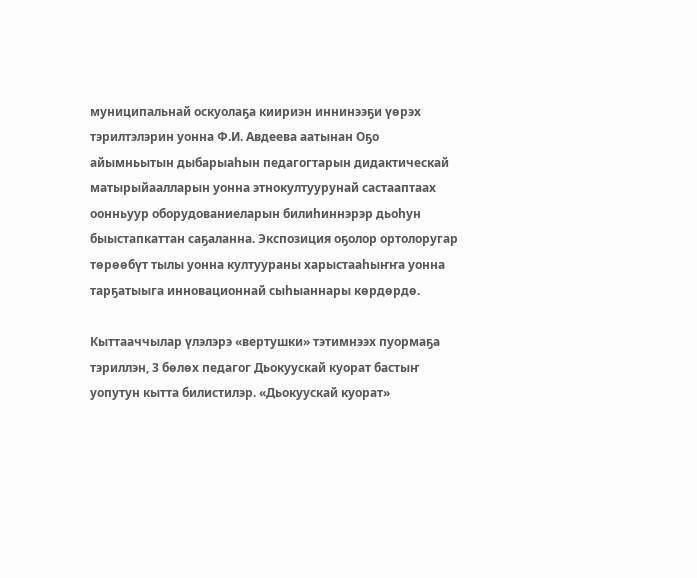муниципальнай оскуолаҕа киириэн иннинээҕи үөрэх тэрилтэлэрин уонна Ф.И. Авдеева аатынан Оҕо айымньытын дыбарыаһын педагогтарын дидактическай матырыйаалларын уонна этнокултуурунай састааптаах оонньуур оборудованиеларын билиһиннэрэр дьоһун быыстапкаттан саҕаланна. Экспозиция оҕолор ортолоругар төрөөбүт тылы уонна култуураны харыстааһыҥҥа уонна тарҕатыыга инновационнай сыһыаннары көрдөрдө.

Кыттааччылар үлэлэрэ «вертушки» тэтимнээх пуормаҕа тэриллэн, 3 бөлөх педагог Дьокуускай куорат бастыҥ уопутун кытта билистилэр. «Дьокуускай куорат»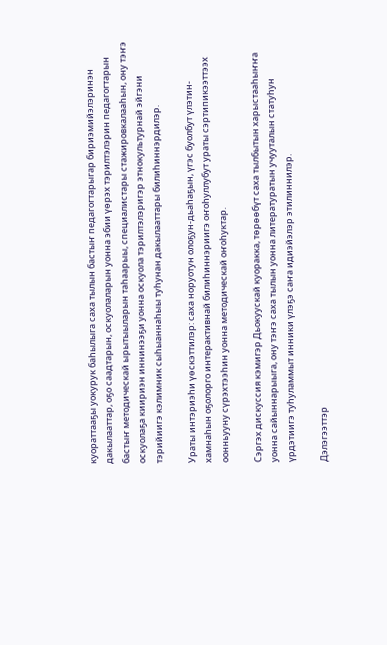куораттааҕы уокурук баһылыга саха тылын бастыҥ педагогтарыгар бириэмийэлэринэн дакылааттар, оҕо саадтарын, оскуолаларын уонна эбии үөрэх тэрилтэлэрин педагогтарын бастыҥ методическай ырытыыларын таһаарыы, специалистары стажировкалааһын, ону тэҥэ оскуолаҕа киириэн иннинээҕи уонна оскуола тэрилтэлэригэр этнокультурнай эйгэни тэрийиигэ кэлимник сыһыаннаһыы туһунан дакылааттары билиһиннэрдилэр.

Ураты интэриэһи үөскэттилэр: саха норуотун олоҕун-дьаһаҕын, үгэс буолбут үлэтин-хамнаһын оҕолорго интерактивнай билиһиннэриигэ оҥоһуллубут ураты сэртипикээттээх оонньууну сүрэхтээһин уонна методическай оҥоһуктар.

Сэргэх дискуссия кэмигэр Дьокуускай куоракка, төрөөбүт саха тылбытын харыстааһыҥҥа уонна сайыннарыыга, ону тэҥэ саха тылын уонна литературатын учууталын статуһун үрдэтиигэ туһуламмыт инники үлэҕэ саҥа идиэйэлэр этилиннилэр.

Дэлэгээттэр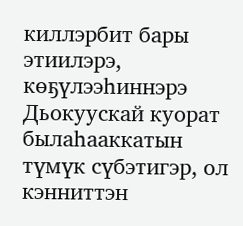киллэрбит бары этиилэрэ, көҕүлээһиннэрэ Дьокуускай куорат былаһааккатын түмүк сүбэтигэр, ол кэнниттэн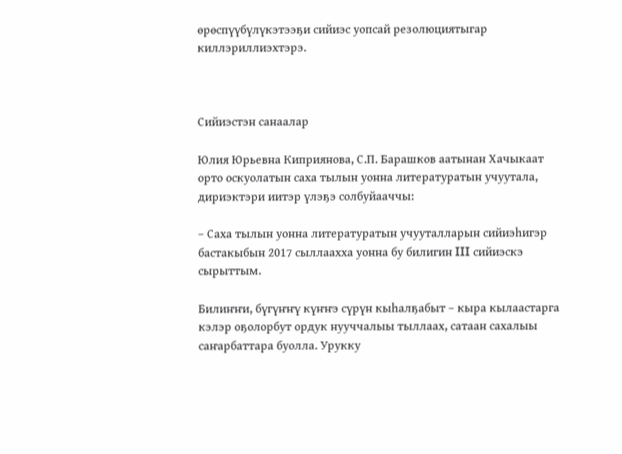өрөспүүбүлүкэтээҕи сийиэс уопсай резолюциятыгар киллэриллиэхтэрэ.



Сийиэстэн санаалар

Юлия Юрьевна Киприянова, С.П. Барашков аатынан Хачыкаат орто оскуолатын саха тылын уонна литературатын учуутала, дириэктэри иитэр үлэҕэ солбуйааччы:

– Саха тылын уонна литературатын учууталларын сийиэһигэр бастакыбын 2017 сыллаахха уонна бу билигин III сийиэскэ сырыттым.

Билиҥҥи, бүгүҥҥү күҥҥэ сүрүн кыһалҕабыт – кыра кылаастарга кэлэр оҕолорбут ордук нууччалыы тыллаах, сатаан сахалыы саҥарбаттара буолла. Урукку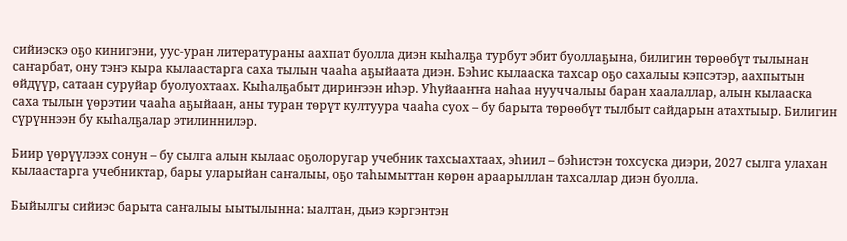сийиэскэ оҕо кинигэни, уус-уран литератураны аахпат буолла диэн кыһалҕа турбут эбит буоллаҕына, билигин төрөөбүт тылынан саҥарбат, ону тэҥэ кыра кылаастарга саха тылын чааһа аҕыйаата диэн. Бэһис кылааска тахсар оҕо сахалыы кэпсэтэр, аахпытын өйдүүр, сатаан суруйар буолуохтаах. Кыһалҕабыт дириҥээн иһэр. Уһуйааҥҥа наһаа нууччалыы баран хаалаллар, алын кылааска саха тылын үөрэтии чааһа аҕыйаан, аны туран төрүт култуура чааһа суох – бу барыта төрөөбүт тылбыт сайдарын атахтыыр. Билигин сүрүннээн бу кыһалҕалар этилиннилэр.

Биир үөрүүлээх сонун – бу сылга алын кылаас оҕолоругар учебник тахсыахтаах, эһиил – бэһистэн тохсуска диэри, 2027 сылга улахан кылаастарга учебниктар, бары уларыйан саҥалыы, оҕо таһымыттан көрөн араарыллан тахсаллар диэн буолла.

Быйылгы сийиэс барыта саҥалыы ыытылынна: ыалтан, дьиэ кэргэнтэн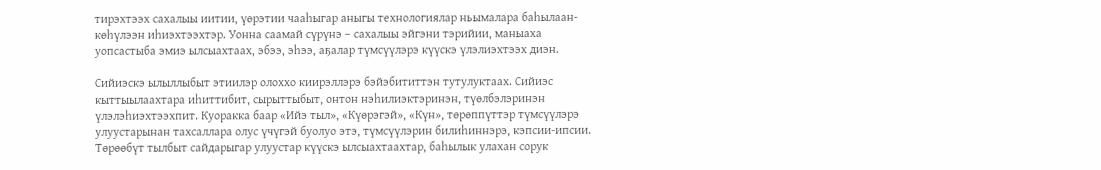тирэхтээх сахалыы иитии, үөрэтии чааһыгар аныгы технологиялар ньымалара баһылаан-көһүлээн иһиэхтээхтэр. Уонна саамай сүрүнэ – сахалыы эйгэни тэрийии, маныаха уопсастыба эмиэ ылсыахтаах, эбээ, эһээ, аҕалар түмсүүлэрэ күүскэ үлэлиэхтээх диэн.

Сийиэскэ ылыллыбыт этиилэр олоххо киирэллэрэ бэйэбититтэн тутулуктаах. Сийиэс кыттыылаахтара иһиттибит, сырыттыбыт, онтон нэһилиэктэринэн, түөлбэлэринэн үлэлэһиэхтээхпит. Куоракка баар «Ийэ тыл», «Күөрэгэй», «Күн», төрөппүттэр түмсүүлэрэ улуустарынан тахсаллара олус үчүгэй буолуо этэ, түмсүүлэрин билиһиннэрэ, кэпсии-ипсии. Төрөөбүт тылбыт сайдарыгар улуустар күүскэ ылсыахтаахтар, баһылык улахан сорук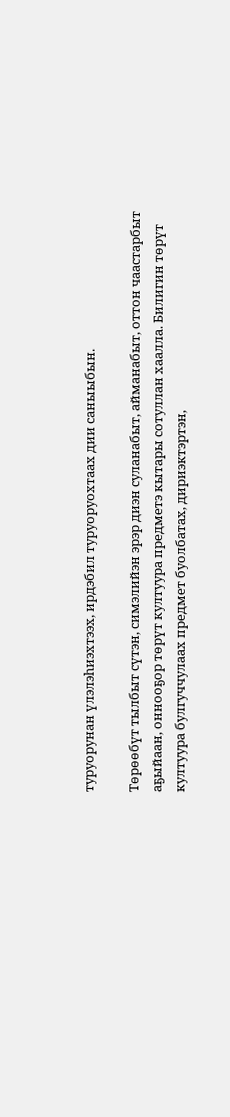туруорунан үлэлэһиэхтээх, ирдэбил туруоруохтаах дии саныыбын.

Төрөөбүт тылбыт сүтэн, симэлийэн эрэр диэн суланабыт, айманабыт, оттон чаастарбыт аҕыйаан, оннооҕор төрүт култуура предметэ кытары сотуллан хаалла. Билигин төрүт култуура булгуччулаах предмет буолбатах, дириэктэртэн,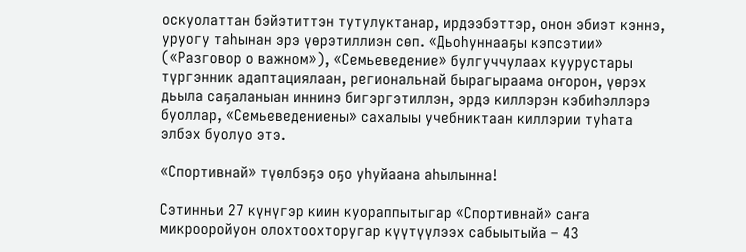оскуолаттан бэйэтиттэн тутулуктанар, ирдээбэттэр, онон эбиэт кэннэ, уруогу таһынан эрэ үөрэтиллиэн сөп. «Дьоһуннааҕы кэпсэтии» («Разговор о важном»), «Семьеведение» булгуччулаах куурустары түргэнник адаптациялаан, региональнай бырагыраама оҥорон, үөрэх дьыла саҕаланыан иннинэ бигэргэтиллэн, эрдэ киллэрэн кэбиһэллэрэ буоллар, «Семьеведениены» сахалыы учебниктаан киллэрии туһата элбэх буолуо этэ.

«Спортивнай» түөлбэҕэ оҕо уһуйаана аһылынна!

Сэтинньи 27 күнүгэр киин куораппытыгар «Спортивнай» саҥа микрооройуон олохтоохторугар күүтүүлээх сабыытыйа – 43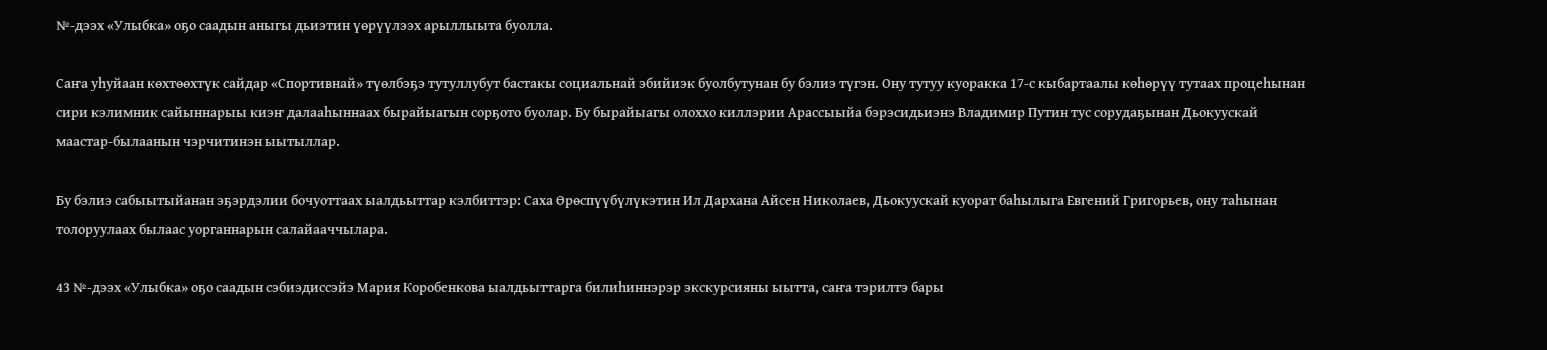№-дээх «Улыбка» оҕо саадын аныгы дьиэтин үөрүүлээх арыллыыта буолла.

Саҥа уһуйаан көхтөөхтүк сайдар «Спортивнай» түөлбэҕэ тутуллубут бастакы социальнай эбийиэк буолбутунан бу бэлиэ түгэн. Ону тутуу куоракка 17-с кыбартаалы көһөрүү тутаах процеһынан сири кэлимник сайыннарыы киэҥ далааһыннаах бырайыагын сорҕото буолар. Бу бырайыагы олоххо киллэрии Арассыыйа бэрэсидьиэнэ Владимир Путин тус сорудаҕынан Дьокуускай маастар-былаанын чэрчитинэн ыытыллар.

Бу бэлиэ сабыытыйанан эҕэрдэлии бочуоттаах ыалдьыттар кэлбиттэр: Саха Өрөспүүбүлүкэтин Ил Дархана Айсен Николаев, Дьокуускай куорат баһылыга Евгений Григорьев, ону таһынан толоруулаах былаас уорганнарын салайааччылара.

43 №-дээх «Улыбка» оҕо саадын сэбиэдиссэйэ Мария Коробенкова ыалдьыттарга билиһиннэрэр экскурсияны ыытта, саҥа тэрилтэ бары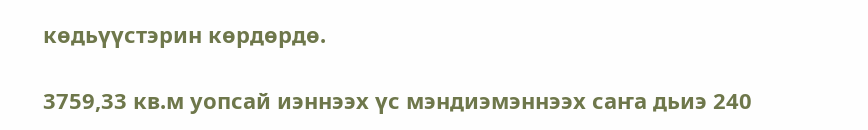көдьүүстэрин көрдөрдө.

3759,33 кв.м уопсай иэннээх үс мэндиэмэннээх саҥа дьиэ 240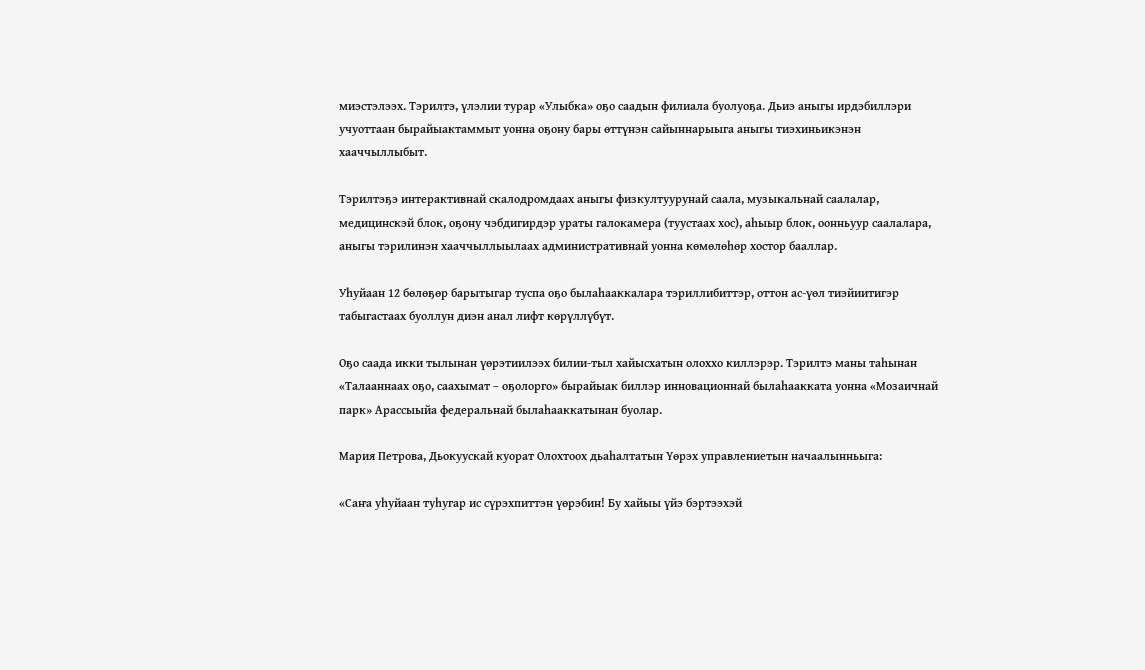миэстэлээх. Тэрилтэ, үлэлии турар «Улыбка» оҕо саадын филиала буолуоҕа. Дьиэ аныгы ирдэбиллэри учуоттаан бырайыактаммыт уонна оҕону бары өттүнэн сайыннарыыга аныгы тиэхиньикэнэн хааччыллыбыт.

Тэрилтэҕэ интерактивнай скалодромдаах аныгы физкултуурунай саала, музыкальнай саалалар, медицинскэй блок, оҕону чэбдигирдэр ураты галокамера (туустаах хос), аһыыр блок, оонньуур саалалара, аныгы тэрилинэн хааччыллыылаах административнай уонна көмөлөһөр хостор бааллар.

Уһуйаан 12 бөлөҕөр барытыгар туспа оҕо былаһааккалара тэриллибиттэр, оттон ас-үөл тиэйиитигэр табыгастаах буоллун диэн анал лифт көрүллүбүт.

Оҕо саада икки тылынан үөрэтиилээх билии-тыл хайысхатын олоххо киллэрэр. Тэрилтэ маны таһынан «Талааннаах оҕо, саахымат – оҕолорго» бырайыак биллэр инновационнай былаһаакката уонна «Мозаичнай парк» Арассыыйа федеральнай былаһааккатынан буолар.

Мария Петрова, Дьокуускай куорат Олохтоох дьаһалтатын Үөрэх управлениетын начаалынньыга:

«Саҥа уһуйаан туһугар ис сүрэхпиттэн үөрэбин! Бу хайыы үйэ бэртээхэй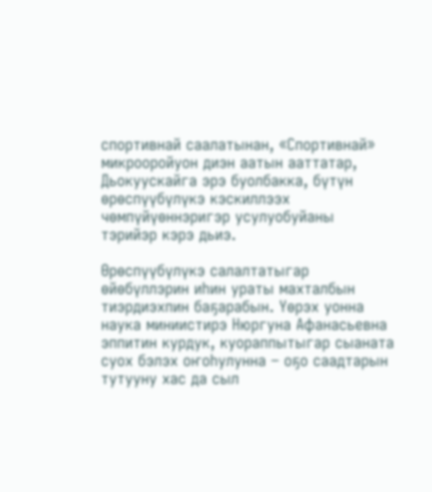спортивнай саалатынан, «Спортивнай» микрооройуон диэн аатын ааттатар, Дьокуускайга эрэ буолбакка, бүтүн өрөспүүбүлүкэ кэскиллээх чөмпүйүөннэригэр усулуобуйаны тэрийэр кэрэ дьиэ.

Өрөспүүбүлүкэ салалтатыгар өйөбүллэрин иһин ураты махталбын тиэрдиэхпин баҕарабын. Үөрэх уонна наука миниистирэ Нюргуна Афанасьевна эппитин курдук, куораппытыгар сыаната суох бэлэх оҥоһулунна – оҕо саадтарын тутууну хас да сыл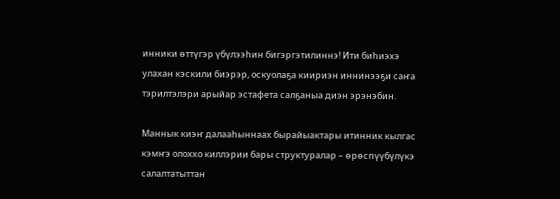инники өттүгэр үбүлээһин бигэргэтилиннэ! Ити биһиэхэ улахан кэскили биэрэр, оскуолаҕа киириэн иннинээҕи саҥа тэрилтэлэри арыйар эстафета салҕаныа диэн эрэнэбин.

Маннык киэҥ далааһыннаах бырайыактары итинник кылгас кэмҥэ олоххо киллэрии бары структуралар – өрөспүүбүлүкэ салалтатыттан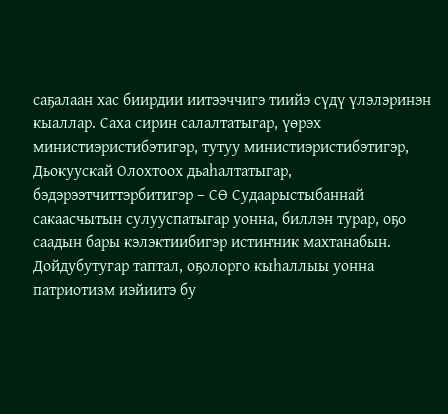саҕалаан хас биирдии иитээччигэ тиийэ сүдү үлэлэринэн кыаллар. Саха сирин салалтатыгар, үөрэх министиэристибэтигэр, тутуу министиэристибэтигэр, Дьокуускай Олохтоох дьаһалтатыгар, бэдэрээтчиттэрбитигэр – СӨ Судаарыстыбаннай сакаасчытын сулууспатыгар уонна, биллэн турар, оҕо саадын бары кэлэктиибигэр истиҥник махтанабын. Дойдубутугар таптал, оҕолорго кыһаллыы уонна патриотизм иэйиитэ бу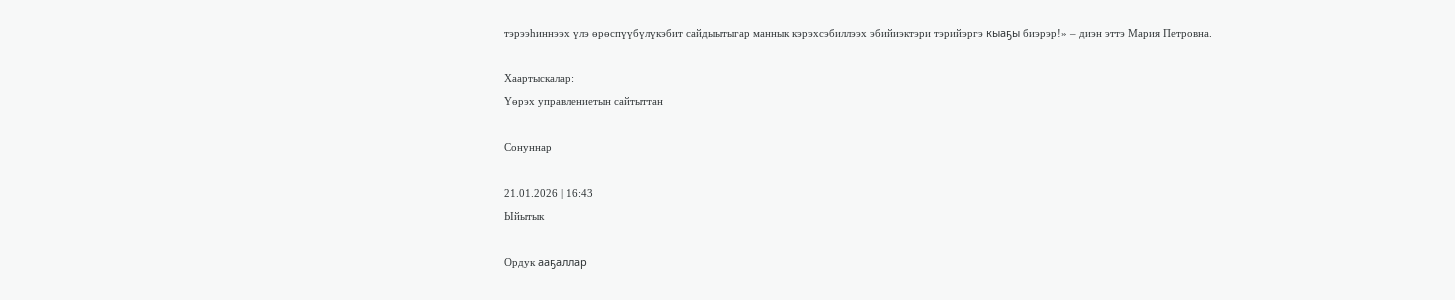тэрээһиннээх үлэ өрөспүүбүлүкэбит сайдыытыгар маннык кэрэхсэбиллээх эбийиэктэри тэрийэргэ кыаҕы биэрэр!» – диэн эттэ Мария Петровна.

Хаартыскалар:
Үөрэх управлениетын сайтыттан

Сонуннар

21.01.2026 | 16:43
Ыйытык

Ордук ааҕаллар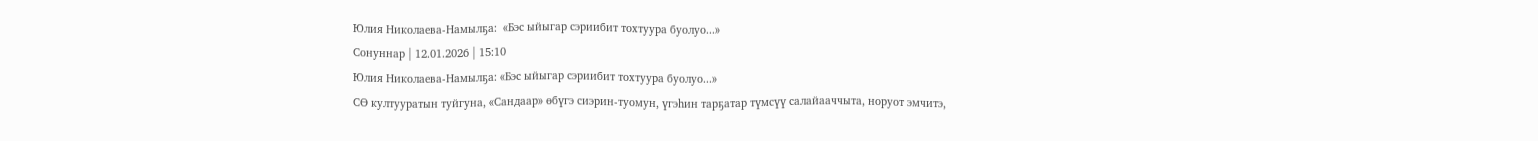Юлия Николаева-Намылҕа:  «Бэс ыйыгар сэриибит тохтуура буолуо...»
Сонуннар | 12.01.2026 | 15:10
Юлия Николаева-Намылҕа: «Бэс ыйыгар сэриибит тохтуура буолуо...»
СӨ култууратын туйгуна, «Сандаар» өбүгэ сиэрин-туомун, үгэһин тарҕатар түмсүү салайааччыта, норуот эмчитэ,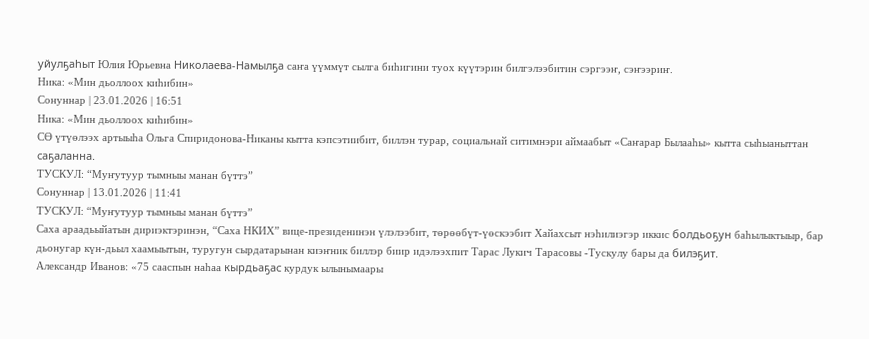уйулҕаһыт Юлия Юрьевна Николаева-Намылҕа саҥа үүммүт сылга биһигини туох күүтэрин билгэлээбитин сэргээҥ, сэҥээриҥ.
Ника: «Мин дьоллоох киһибин»
Сонуннар | 23.01.2026 | 16:51
Ника: «Мин дьоллоох киһибин»
СӨ үтүөлээх артыыһа Ольга Спиридонова-Никаны кытта кэпсэтиибит, биллэн турар, социальнай ситимнэри аймаабыт «Саҥарар Былааһы» кытта сыһыаныттан саҕаланна.
ТУСКУЛ: “Муҥутуур тымныы манан бүттэ”
Сонуннар | 13.01.2026 | 11:41
ТУСКУЛ: “Муҥутуур тымныы манан бүттэ”
Саха араадьыйатын дириэктэринэн, “Саха НКИХ” вице-президенинэн үлэлээбит, төрөөбүт-үөскээбит Хайахсыт нэһилиэгэр иккис болдьоҕун баһылыктыыр, бар дьонугар күн-дьыл хаамыытын, туругун сырдатарынан киэҥник биллэр биир идэлээхпит Тарас Лукич Тарасовы -Тускулу бары да билэҕит.
Александр Иванов: «75 сааспын наһаа кырдьаҕас курдук ылынымаары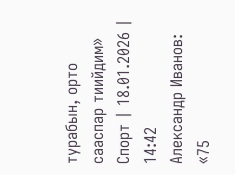турабын, орто сааспар тиийдим»
Спорт | 18.01.2026 | 14:42
Александр Иванов: «75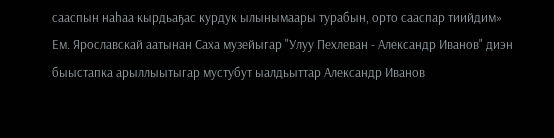сааспын наһаа кырдьаҕас курдук ылынымаары турабын, орто сааспар тиийдим»
Ем. Ярославскай аатынан Саха музейыгар "Улуу Пехлеван - Александр Иванов" диэн быыстапка арыллыытыгар мустубут ыалдьыттар Александр Иванов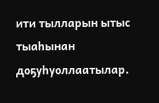ити тылларын ытыс тыаһынан доҕуһуоллаатылар.